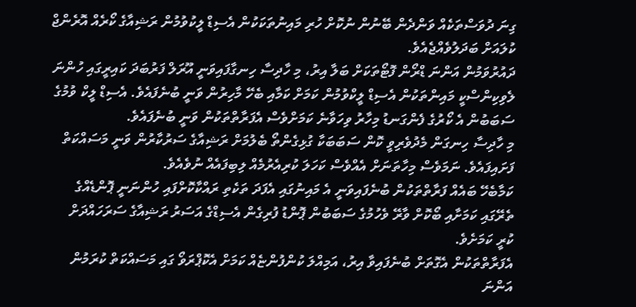ގިނަ ދުވަސްތަކެއް ވަންދެން ބޭނުން ނުކޮށް ހުރި މައިނުތަކަކުން އެސިޑް ލީކުވުމުން ރަޝިއާގެ ކޯރެއް އޮރެންޖް ކުލައަށް ބަދަލުވެއްޖެއެވެ.
ދައުރުވަމުން އަންނަ ޑްރޯން ފޮޓޯތަކަށް ބަލާ އިރު، މި ހާދިސާ ހިނގާފައިވަނީ އޫރަލް ފަރުބަދަ ކައިރީގައި ހުންނަ ލެވިކިންސްކީ މައިންތަކުން އެސިޑް ލީކްވުމުން ކަމަށް ކަމާއި ބެހޭ މާހިރުން ވަނީ ބުނެފައެވެ. އެސިޑް ލީކް ވުމުގެ ސަބަބުން އެ ކޯރުގެ ފެންގަނޑު މިހާރު ވިހަވާނެ ކަމަށްވެސް އެފަރާތްތަކުން ވަނީ ބުނެފައެވެ.
މި ހާދިސާ ހިނގަން މެދުވެރިވީ ކޮން ސަބަބަކާ ގުޅިގެންތޯ ބެލުމަށް ރަޝިއާގެ ސަރުކާރުން ވަނީ މަސައްކަތް ފަށައިފައެވެ. ނަމަވެސް މިހާތަނަށް އެއްވެސް ކަހަލަ ކުރިއެރުމެއް ލިބިފައެއް ނުވެއެވެ.
ކަމާބެހޭ ބައެއް ފަރާތްތަކުން ބުނެފައިވަނީ އެ މައިނުގައި އެފަދަ ތަކެތި ރައްކާކޮށްފައި ހުންނަނީ ޕޮންޑެއްގެ ތެރޭގައި ކަމަށާއި ބޯކޮށް ވާރޭ ވެހުމުގެ ސަބަބުން ޕޮންޑު ފުރިގެން އެސިޑްގެ އަސަރު ރަޝިއާގެ ސަރަހައްދަށް ކުރީ ކަމަށެވެ.
އެފަރާތްތަކުން އެގޮތަށް ބުނެފައިވާ އިރު، އަމިއްލަ ކުންފުންޏެއް ކަމަށް އެކޮޕްރަވޯ ގައި މަސައްކަތް ކުރަމުން އަންނަ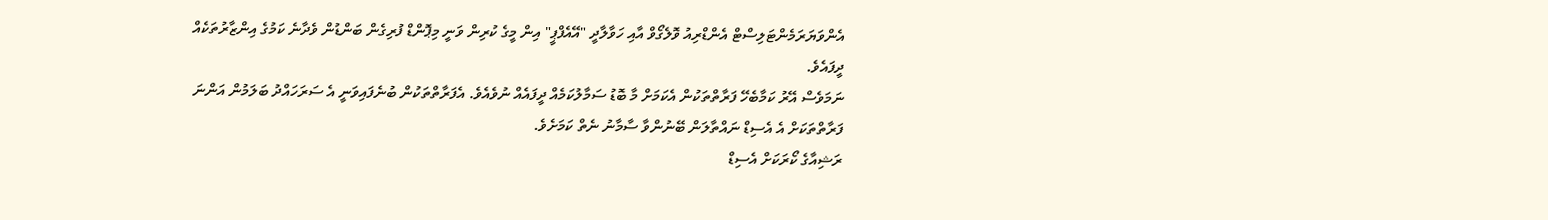އެންވަޔަރަމެންޓަލިސްޓް އެންޑްރިއު ވޮލެގޯވް އާއި ހަވާލާދީ "އޭއެފްޕީ" އިން މީގެ ކުރިން ވަނީ މިޕޮންޑް ފުރިގެން ބަންޑުން ވެދާނެ ކަމުގެ އިންޒާރުތަކެއް ދީފައެވެ.
ނަމަވެސް އޭރު ކަމާބެހޭ ފަރާތްތަކުން އެކަމަށް މާ ބޮޑު ސަމާލުކަމެއް ދީފައެއް ނުވެއެވެ. އެފަރާތްތަކުން ބުނެފައިވަނީ އެ ސަރަހައްދު ބަލަމުން އަންނަ ފަރާތްތަކަށް އެ އެސިޑް ނައްތާލަން ބޭނުންވާ ސާމާނު ނެތް ކަމަށެވެ.
ރަޝިއާގެ ކޯރަކަށް އެސިޑް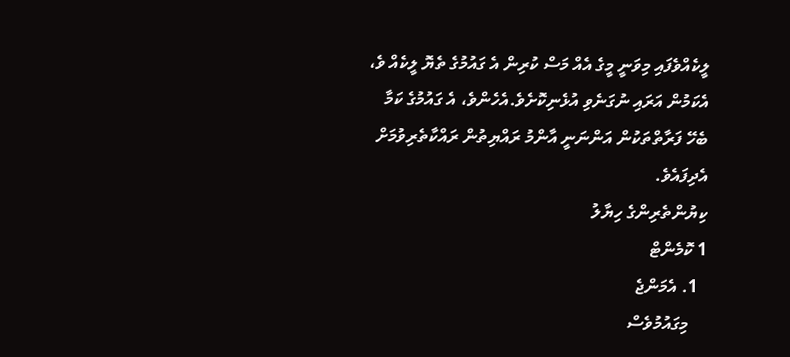ލީކެއްވެފައި މިވަނީ މީގެ އެއް މަސް ކުރިން އެ ގައުމުގެ ތެޔޮ ލީކެއް ވެ، އެކަމުން އަރައި ނުގަނެވި އުޅެނިކޮށެވެ.އެހެންވެ، އެ ގައުމުގެ ކަމާ ބެހޭ ފަރާތްތަކުން އަންނަނީ އާންމު ރައްޔިތުން ރައްކާތެރިވުމަށް އެދިފައެވެ.
ކިޔުންތެރިންގެ ހިޔާލު
1 ކޮމެންޓް
  1. އެމަންޖެ
    މިގައުމުވެސް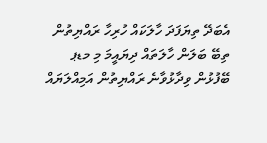އެބަދޭ ތިޔަފަދަ ހާލަކައް ހުރިހާ ރައްޔިތުން ތިބޭ ބަލަން ހާލަތައް ދިޔައީމަ މި މޑޕ ބޭފުޅުން ވިދާޅުވާނެ ރައްޔިތުން އަމިއްލަޔައް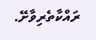ރައްކާތެރިވާށޭ.